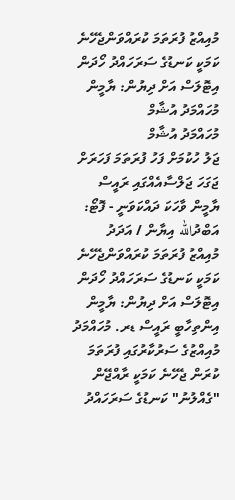މުއިއްޒު ފުރަތަމަ ކުރައްވަންޖެހޭނެ ކަމަކީ ކަނޑުގެ ސަރަހައްދު ހޯދަން އިޓޮލަސް އަށް ދިޔުން: ޔާމީން
މުހައްމަދު އުޝާމް
މުހައްމަދު އުޝާމް
ޖަލު ހުކުމަށް ފަހު ފުރަތަމަ ފަހަރަށް ޖަގަހަ ޖަލްސާއެއްގައި ރައީސް ޔާމީން ވާހަކަ ދައްކަވަނީ - ފޮޓޯ: އަބްދުالله އިޔާން / އަދަދު
މުއިއްޒު ފުރަތަމަ ކުރައްވަންޖެހޭނެ ކަމަކީ ކަނޑުގެ ސަރަހައްދު ހޯދަން އިޓޮލަސް އަށް ދިޔުން: ޔާމީން
އިންތިހާބީ ރައީސް ޑރ. މުހައްމަދު މުއިއްޒުގެ ސަރުކާރުގައި ފުރަތަމަ ކުރަން ޖެހޭނެ ކަމަކީ ރާއްޖޭން "ގެއްލުނު" ކަނޑުގެ ސަރަހައްދު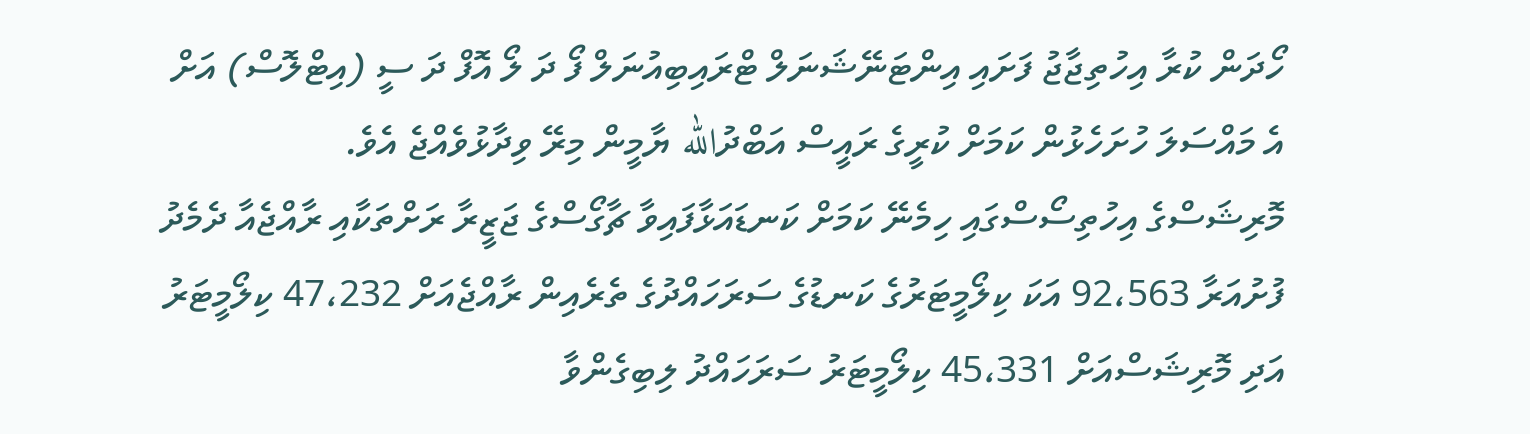ހޯދަން ކުރާ އިހުތިޖާޖު ފަށައި އިންޓަނޭޝަނަލް ޓްރައިބިއުނަލް ފޯ ދަ ލޯ އޮފް ދަ ސީ (އިޓްލޮސް) އަށް އެ މައްސަލަ ހުށަހެޅުން ކަމަށް ކުރީގެ ރައީސް އަބްދުالله ޔާމީން މިރޭ ވިދާޅުވެއްޖެ އެވެ.
މޮރިޝަސްގެ އިހުތިސޯސްގައި ހިމެނޭ ކަމަށް ކަނޑައަޅާފައިވާ ޗާގޯސްގެ ޖަޒީރާ ރަށްތަކާއި ރާއްޖެއާ ދެމެދު ފުށުއަރާ 92،563 އަކަ ކިލޯމީޓަރުގެ ކަނޑުގެ ސަރަހައްދުގެ ތެރެއިން ރާއްޖެއަށް 47،232 ކިލޯމީޓަރު އަދި މޮރިޝަސްއަށް 45،331 ކިލޯމީޓަރު ސަރަހައްދު ލިބިގެންވާ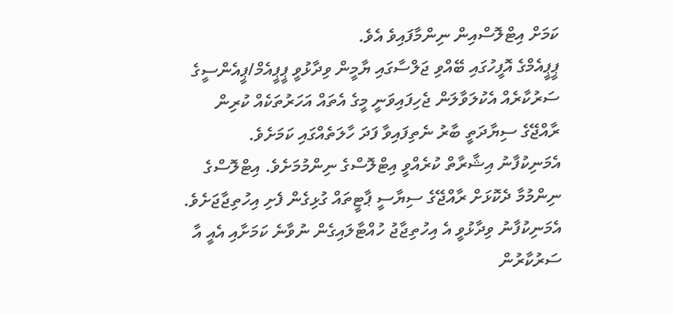ކަމަށް އިޓްލޮސްއިން ނިންމާފައިވެ އެވެ.
ޕީޕީއެމްގެ އޮފީހުގައި ބޭއްވި ޖަލްސާގައި ޔާމީން ވިދާޅުވީ ޕީޕީއެމް/ޕީއެންސީގެ ސަރުކާރެއް އެކުލަވާލަން ޖެހިފައިވަނީ މީގެ އެތައް އަހަރުތަކެއް ކުރިން ރާއްޖޭގެ ސިޔާދަތީ ބާރު ނެތިފައިވާ ފަދަ ހާލަތެއްގައި ކަމަށެވެ.
އެމަނިކުފާނު އިޝާރާތް ކުރެއްވީ އިޓްލޮސްގެ ނިންމުމަށެވެ. އިޓްލޮސްގެ ނިންމުމާ ދެކޮޅަށް ރާއްޖޭގެ ސިޔާސީ ޕާޓީތައް ގުޅިގެން ފެށި އިހުތިޖާޖަށެވެ. އެމަނިކުފާނު ވިދާޅުވީ އެ އިހުތިޖާޖު ހުއްޓާލައިގެން ނުވާނެ ކަމަށާއި އެއީ އާ ސަރުކާރުން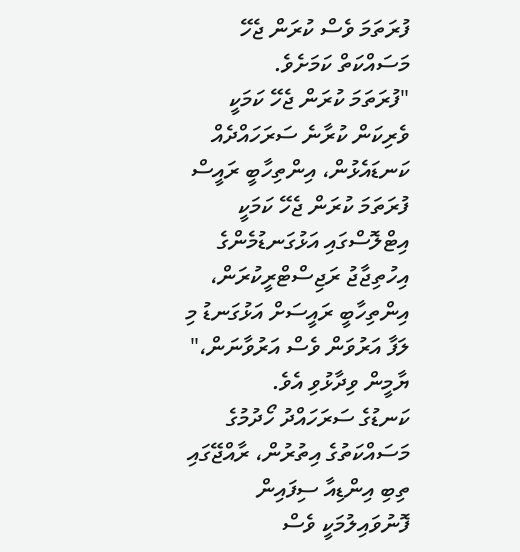ފުރަތަމަ ވެސް ކުރަން ޖެހޭ މަސައްކަތް ކަމަށެވެ.
"ފުރަތަމަ ކުރަން ޖެހޭ ކަމަކީ ވެރިކަން ކުރާނެ ސަރަހައްދެއް ކަނޑައެޅުން، އިންތިހާބީ ރައީސް ފުރަތަމަ ކުރަން ޖެހޭ ކަމަކީ އިޓްލޮސްގައި އަޅުގަނޑުމެންގެ އިހުތިޖާޖު ރަޖިސްޓްރީކުރަން، އިންތިހާބީ ރައީސަށް އަޅުގަނޑު މި ލަފާ އަރުވަން ވެސް އަރުވާނަން،" ޔާމީން ވިދާޅުވި އެވެ.
ކަނޑުގެ ސަރަހައްދު ހޯދުމުގެ މަސައްކަތުގެ އިތުރުން، ރާއްޖޭގައި ތިބި އިންޑިއާ ސިފައިން ފޮނުވައިލުމަކީ ވެސް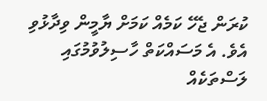ކުރަން ޖެހޭ ކަމެއް ކަމަށް ޔާމީން ވިދާޅުވި އެވެ. އެ މަސައްކަތް ހާސިލުވުމުގައި ލަސްތަކެއް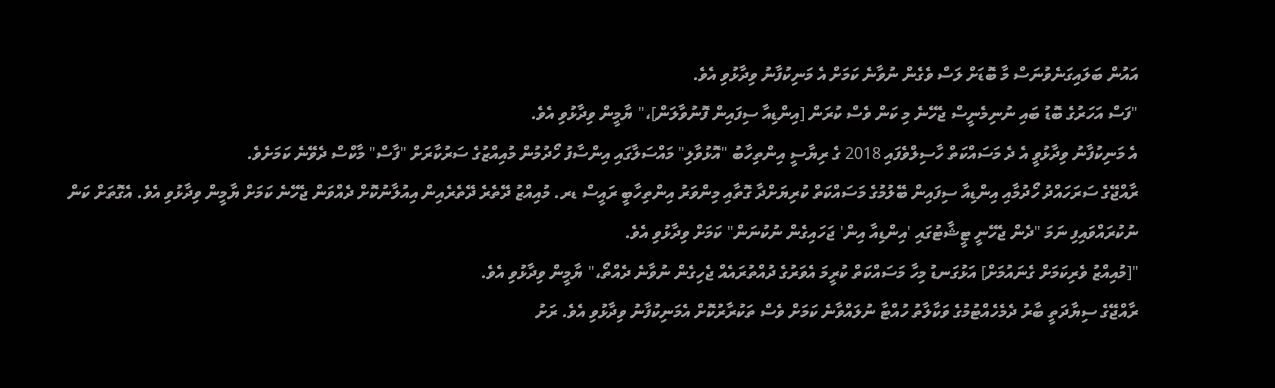އައުން ބަލައިގަނެވުނަސް މާ ބޮޑަށް ލަސް ވެގެން ނުވާނެ ކަމަށް އެ މަނިކުފާނު ވިދާޅުވި އެވެ.
"ފަސް އަހަރުގެ ބޮޑު ބައި ނުނިމެނީސް ޖެހޭނެ މި ކަން ވެސް ކުރަން [އިންޑިއާ ސިފައިން ފޮނުވާލަން]،" ޔާމީން ވިދާޅުވި އެވެ.
އެ މަނިކުފާނު ވިދާޅުވީ އެ ދެ މަސައްކަތް ހާސިލްވެފައި 2018 ގެ ރިޔާސީ އިންތިހާބު "އޮޅުވާލި" މައްސަލާގައި އިންސާފު ހޯދުމުން މުއިއްޒުގެ ސަރުކާރަށް "ފާސް" މާކްސް ދެވޭނެ ކަމަށެވެ.
ރާއްޖޭގެ ސަރަހައްދު ހޯދުމާއި އިންޑިއާ ސިފައިން ބޭލުމުގެ މަސައްކަތް ކުރިޔަށްދާ ގޮތާއި މިންވަރު އިންތިހާބީ ރައީސް ޑރ. މުއިއްޒު ދޭތެރެ ދޭތެރެއިން އިއުލާނުކޮށް ދެއްވަން ޖެހޭނެ ކަމަށް ޔާމީން ވިދާޅުވި އެވެ. އެގޮތަށް ކަން ނުކުރައްވައިފި ނަމަ "ދެން ޖެހޭނީ ޓީޝާޓުގައި 'އިންޑިއާ އިން' ޖަހައިގެން ނުކުނަން" ކަމަށް ވިދާޅުވި އެވެ.
"[މުއިއްޒު ވެރިކަމަށް ގެނައުމަށް] އަޅުގަނޑު މިހާ މަސައްކަތް ކުރީމަ އެވަރުގެ ދުއްތުރައެއް ޖެހިގެން ނުވާނެ ދެއްތޯ،" ޔާމީން ވިދާޅުވި އެވެ.
ރާއްޖޭގެ ސިޔާދަތީ ބާރު ދެމެހެއްޓުމުގެ ވަކާލާތު ހުއްޓާ ނުލައްވާނެ ކަމަށް ވެސް ތަކުރާރުކޮށް އެމަނިކުފާނު ވިދާޅުވި އެވެ. ރަށު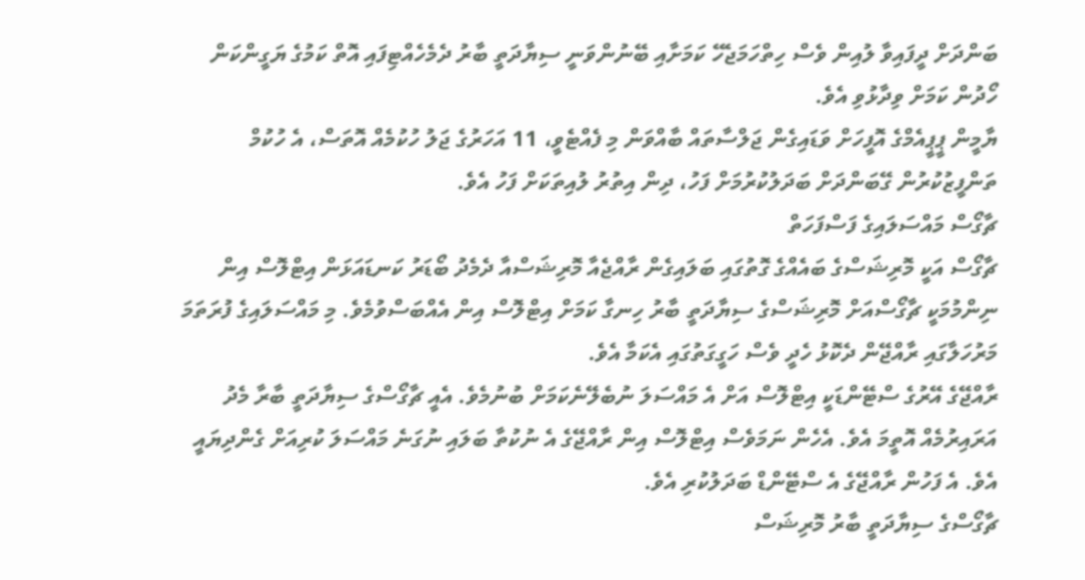ބަންދަށް ދީފައިވާ ލުއިން ވެސް ހިތްހަމަޖެހޭ ކަމަށާއި ބޭނުންވަނީ ސިޔާދަތީ ބާރު ދެމެހެއްޓިފައި އޮތް ކަމުގެ ޔަގީންކަން ހޯދުން ކަމަށް ވިދާޅުވި އެވެ.
ޔާމީން ޕީޕީއެމްގެ އޮފީހަށް ވަޑައިގެން ޖަލްސާތައް ބާއްވަން މި ފެއްޓެވީ، 11 އަހަރުގެ ޖަލު ހުކުމެއް އޮތަސް، އެ ހުކުމް ތަންފީޒުކުރުން ގޭބަންދަށް ބަދަލުކުރުމަށް ފަހު، ދިން އިތުރު ލުއިތަކަށް ފަހު އެވެ.
ޗާގޯސް މައްސަލައިގެ ފަސްފަހަތް
ޗާގޯސް އަކީ މޮރިޝަސްގެ ބައެއްގެ ގޮތުގައި ބަލައިގެން ރާއްޖެއާ މޮރިޝަސްއާ ދެމެދު ބޯޑަރު ކަނޑައަޅަން އިޓްލޮސް އިން ނިންމުމަކީ ޗާގޯސްއަށް މޮރިޝަސްގެ ސިޔާދަތީ ބާރު ހިނގާ ކަމަށް އިޓްލޮސް އިން އެއްބަސްވުމެވެ. މި މައްސަލައިގެ ފުރަތަމަ މަރުހަލާގައި ރާއްޖޭން ދެކޮޅު ހެދީ ވެސް ހަގީގަތުގައި އެކަމާ އެވެ.
ރާއްޖޭގެ އޭރުގެ ސްޓޭންޑަކީ އިޓްލޮސް އަށް އެ މައްސަލަ ނުބެލޭނެކަމަށް ބުނުމެވެ. އެއީ ޗާގޯސްގެ ސިޔާދަތީ ބާރާ މެދު އަރައިރުމެއް އޮތީމަ އެވެ. އެހެން ނަމަވެސް އިޓްލޮސް އިން ރާއްޖޭގެ އެ ނުކުތާ ބަލައި ނުގަނެ މައްސަލަ ކުރިއަށް ގެންދިޔައީ އެވެ. އެ ފަހުން ރާއްޖޭގެ އެ ސްޓޭންޑް ބަދަލުކުރި އެވެ.
ޗާގޯސްގެ ސިޔާދަތީ ބާރު މޮރިޝަސް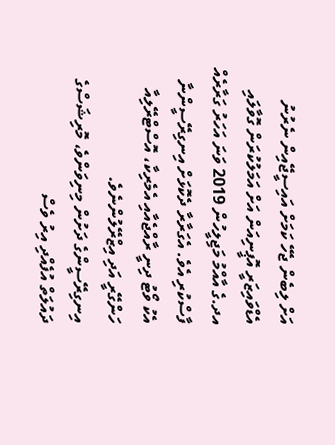އަށް ލިބެން ޖެހޭ ކަމަށް އައިސީޖޭއިން ނެރުނު އެޑްވައިޒަރީ އޮޕީނިއަން އަށް އަމަލުކުރަން ގޮވާލައި އދ.ގެ އާއްމު މަޖިލީހުން 2019 ވަނަ އަހަރު ގަރާރެއް ފާސްކުރި އެވެ. އެގަރާރާ ދެކޮޅަށް އިނގިރޭސީންނާ އެކު ވޯޓު ދިނީ ރާއްޖެއާއި އެމެރިކާ، އޮސްޓްރޭލިއާ ހަންގޭރީ އަދި އިޒްރޭލުންނެވެ.
އިނގިރޭސީންގެ ދަށުން މިނިވަންވެ، މޮރިޝަސްގެ ދައުލަތް އުފެއްދި އިރު ވެސް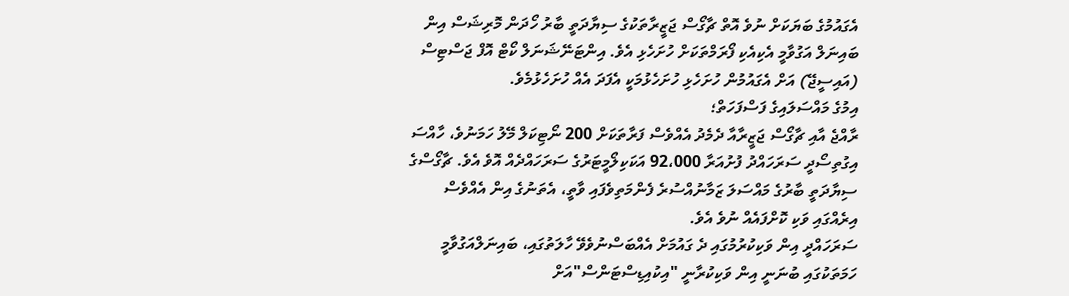އެގައުމުގެ ބަޔަކަށް ނުވެ އޮތް ޗާގޯސް ޖަޒީރާތަކުގެ ސިޔާދަތީ ބާރު ހޯދަން މޮރިޝަސް އިން ބައިނަލް އަގުވާމީ އެކިއެކި ފޯރަމްތަކަށް ހުށަހެޅި އެވެ. އިންޓަނޭޝަނަލް ކޯޓް އޮފް ޖަސްޓިސް (އައިސީޖޭ) އަށް އެގައުމުން ހުށަހެޅި ހުށަހެޅުމަކީ އެފަދަ އެއް ހުށަހެޅުމެވެ.
އިމުގެ މައްސަލައިގެ ފަސްފަހަތް؛
ރާއްޖެ އާއި ޗާގޯސް ޖަޒީރާއާ ދެމެދު އެއްވެސް ފަރާތަކަށް 200 ނޯޓިކަލް މޭލު ހަމަނުވެ، ހާއްސަ އިގުތިސޯދީ ސަރަހައްދު ފުށުއަރާ 92،000 އަކަކިލޯމީޓަރުގެ ސަރަހައްދެއް އޮވެ އެވެ. ޗާގޯސްގެ ސިޔާދަތީ ބާރުގެ މައްސަލަ ޒަމާނުއްސުރެ ފެންމަތިވެފައި ވާތީ، އެތަނުގެ އިން އެއްވެސް އިރެއްގައި ވަކި ކޮށްފައެއް ނުވެ އެވެ.
ސަރަހައްދީ އިން ވަކިކުރުމުގައި ދެ ގައުމަށް އެއްބަސްނުވެވޭ ހާލަތުގައި، ބައިނަލްއަގުވާމީ ހަމަތަކުގައި ބުނަނީ އިން ވަކިކުރާނީ "އިކުއިޑިސްޓަންސް"އަށް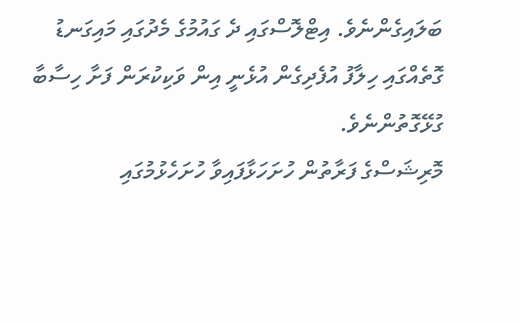ބަލައިގެންނެވެ. އިޓްލޮސްގައި ދެ ގައުމުގެ މެދުގައި މައިގަނޑު ގޮތެއްގައި ހިލާފު އުފެދިގެން އުޅެނީ އިން ވަކިކުރަން ފަށާ ހިސާބާ ގުޅޭގޮތުންނެވެ.
މޮރިޝަސްގެ ފަރާތުން ހުށަހަޅާފައިވާ ހުށަހެޅުމުގައި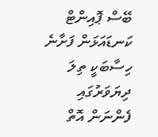ބޭސް ޕޮއިންޓް ކަނޑައަޅަން ފަށާނެ ހިސާބަކީ ތިލަ ދިޔަވަރުގައި ފެންނަން އޮތް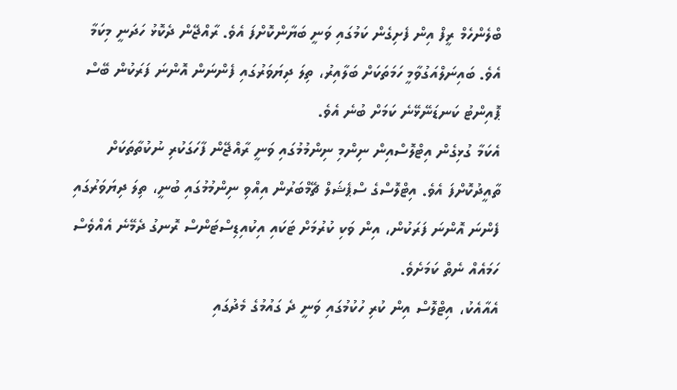ބްލެންހެމް ރީފް އިން ފެށިގެން ކަމުގައި ވަނީ ބަޔާންކޮށްފަ އެވެ. ރާއްޖޭން ދެކޮޅު ހަދަނީ މިކަމާ އެވެ. ބައިނަލްއަގުވާމީ ހަމަތަކަށް ބަލާއިރު، ތިލަ ދިޔަވަރުގައި ފެންނަން އޮންނަ ފަރަކުން ބޭސް ޕޮއިންޓު ކަނޑަނޭޅޭނެ ކަމަށް ބުނެ އެވެ.
އެކަމާ ގުޅިގެން އިޓްލޮސްއިން ނިންމި ނިންމުމުގައި ވަނީ ރާއްޖޭން ފާހަގަކުރި ނުކުތާތަކަށް ތާއީދުކޮށްފަ އެވެ. އިޓްލޮސްގެ ސްޕެޝަލް ޗޭމްބަރުން އިއްވި ނިންމުމުގައި ބުނީ، ތިލަ ދިޔަވަރުގައި ފެންނަ އޮންނަ ފަރަކުން، އިން ވަކި ކުރުމަށް ޓަކައި އިކުއިޑިސްޓަންސް ރޮނގު ދެމޭނެ އެއްވެސް ހަމައެއް ނެތް ކަމަށެވެ.
އެއާއެކު، އިޓްލޮސް އިން ކުރި ހުކުމުގައި ވަނީ ދެ ގައުމުގެ މެދުގައި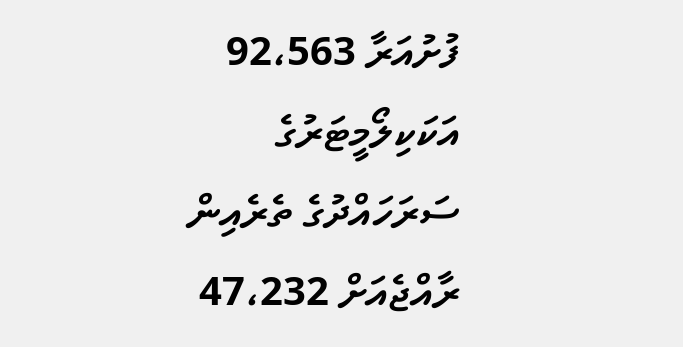ފުށުއަރާ 92،563 އަކަކިލޯމީޓަރުގެ ސަރަހައްދުގެ ތެރެއިން ރާއްޖެއަށް 47،232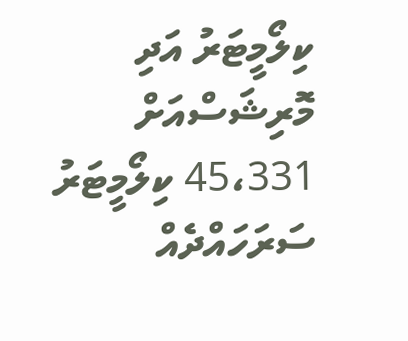ކިލޯމީޓަރު އަދި މޮރިޝަސްއަށް 45،331 ކިލޯމީޓަރު ސަރަހައްދެއް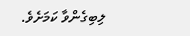ލިބިގެންވާ ކަމަށެވެ.